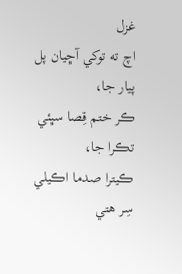غزل
اچ ته توکي آڇيان پل پيار جا،
ڪر ختم قِصا سڀئي تڪرا جا،
ڪيترا صدما اڪيلي سِر هتي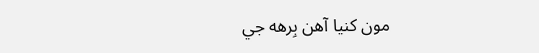مون کنيا آهن بِرهه جي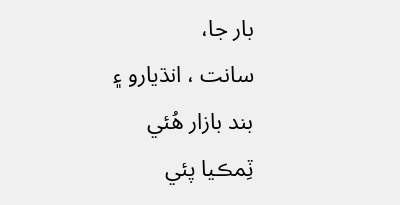بار جا،
سانت ، انڌيارو ۽ بند بازار هُئي
ٽِمڪيا پئي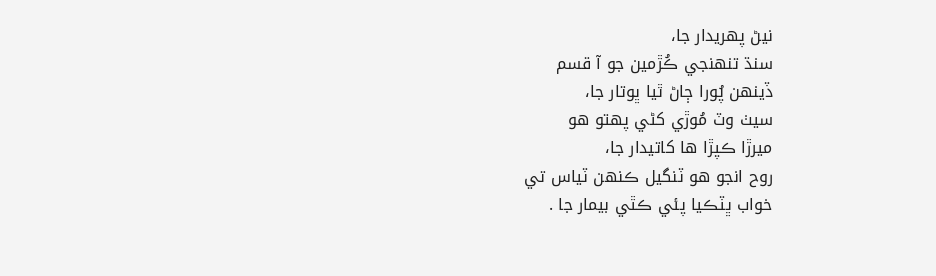نيڻ پهريدار جا،
سنڌ تنهنجي ڪُڙمين جو آ قسم
ڏينهن پُورا ڄاڻ ٿيا ڀوتار جا،
سيٺ وٽ مُوڙي کڻي پهتو هو
ميرڙا ڪپڙا ها کاتيدار جا،
روح انجو هو ٽنگيل ڪنهن ٽياس تي
خواب ڀٽڪيا پئي ڪٿي بيمار جا .